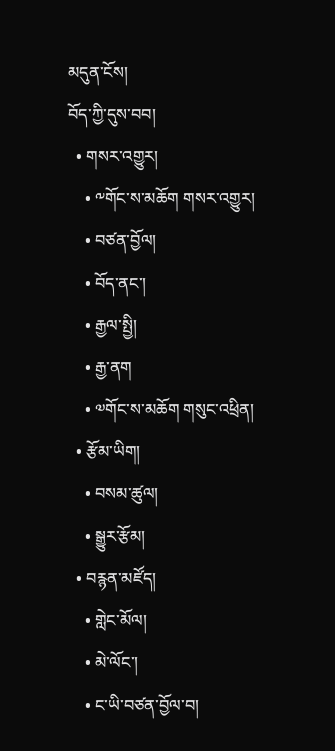མདུན་ངོས།
བོད་ཀྱི་དུས་བབ།
  • གསར་འགྱུར།
    • ༸གོང་ས་མཆོག གསར་འགྱུར།
    • བཙན་བྱོལ།
    • བོད་ནང་།
    • རྒྱལ་སྤྱི།
    • རྒྱ་ནག
    • ༧གོང་ས་མཆོག གསུང་འཕྲིན།
  • རྩོམ་ཡིག།
    • བསམ་ཚུལ།
    • སྒྱུར་རྩོམ།
  • བརྙན་མཛོད།
    • གླེང་མོལ།
    • མེ་ལོང་།
    • ང་ཡི་བཙན་བྱོལ་བ།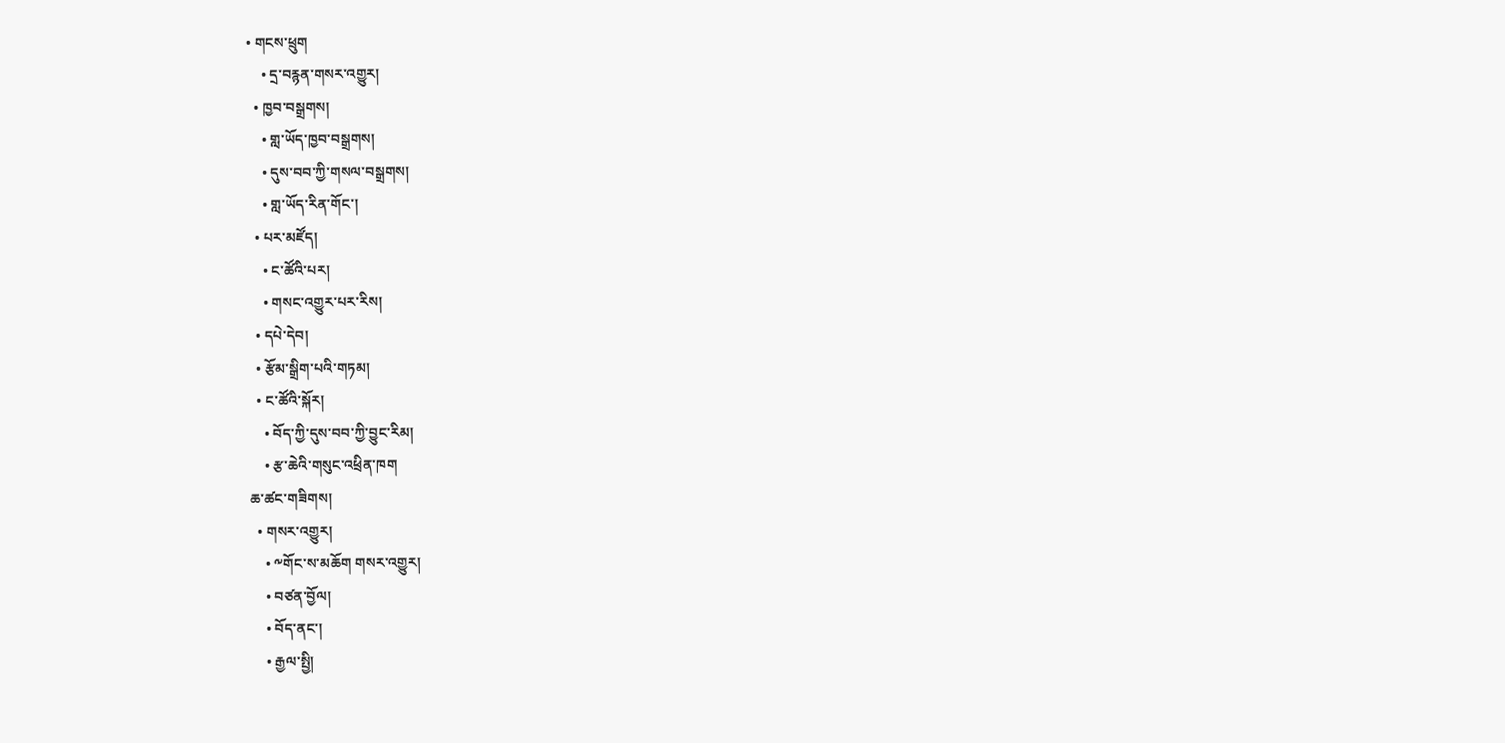• གངས་ཕྲུག
    • དྲ་བརྙན་གསར་འགྱུར།
  • ཁྱབ་བསྒྲགས།
    • གླ་ཡོད་ཁྱབ་བསྒྲགས།
    • དུས་བབ་ཀྱི་གསལ་བསྒྲགས།
    • གླ་ཡོད་རིན་གོང་།
  • པར་མཛོད།
    • ང་ཚོའི་པར།
    • གསང་འགྱུར་པར་རིས།
  • དཔེ་དེབ།
  • རྩོམ་སྒྲིག་པའི་གཏམ།
  • ང་ཚོའི་སྐོར།
    • བོད་ཀྱི་དུས་བབ་ཀྱི་བྱུང་རིམ།
    • རྩ་ཆེའི་གསུང་འཕྲིན་ཁག
ཆ་ཚང་གཟིགས།
  • གསར་འགྱུར།
    • ༸གོང་ས་མཆོག གསར་འགྱུར།
    • བཙན་བྱོལ།
    • བོད་ནང་།
    • རྒྱལ་སྤྱི།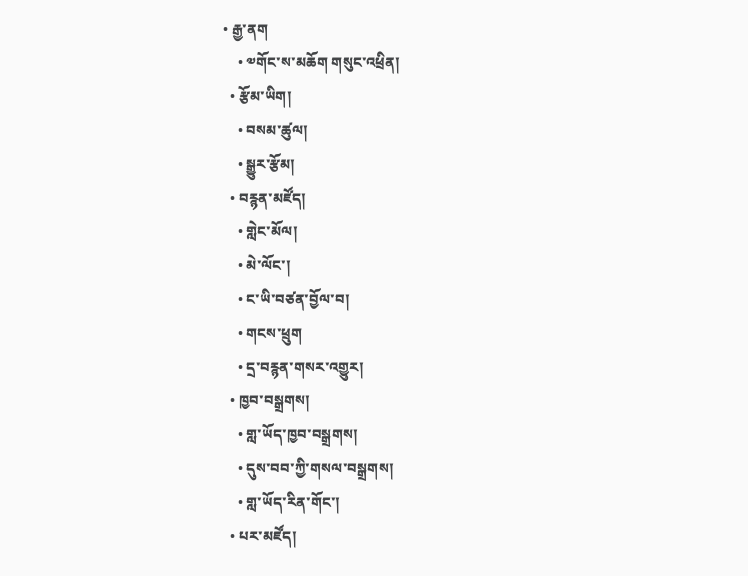• རྒྱ་ནག
    • ༧གོང་ས་མཆོག གསུང་འཕྲིན།
  • རྩོམ་ཡིག།
    • བསམ་ཚུལ།
    • སྒྱུར་རྩོམ།
  • བརྙན་མཛོད།
    • གླེང་མོལ།
    • མེ་ལོང་།
    • ང་ཡི་བཙན་བྱོལ་བ།
    • གངས་ཕྲུག
    • དྲ་བརྙན་གསར་འགྱུར།
  • ཁྱབ་བསྒྲགས།
    • གླ་ཡོད་ཁྱབ་བསྒྲགས།
    • དུས་བབ་ཀྱི་གསལ་བསྒྲགས།
    • གླ་ཡོད་རིན་གོང་།
  • པར་མཛོད།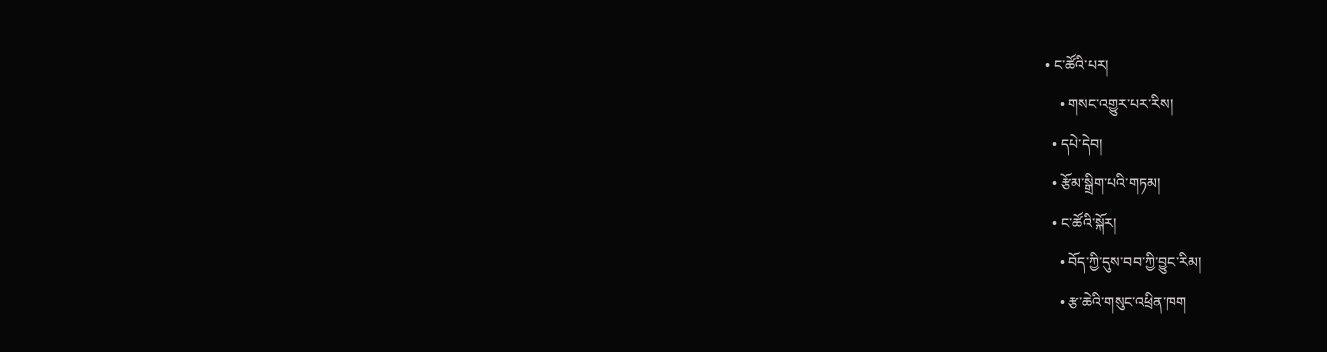• ང་ཚོའི་པར།
    • གསང་འགྱུར་པར་རིས།
  • དཔེ་དེབ།
  • རྩོམ་སྒྲིག་པའི་གཏམ།
  • ང་ཚོའི་སྐོར།
    • བོད་ཀྱི་དུས་བབ་ཀྱི་བྱུང་རིམ།
    • རྩ་ཆེའི་གསུང་འཕྲིན་ཁག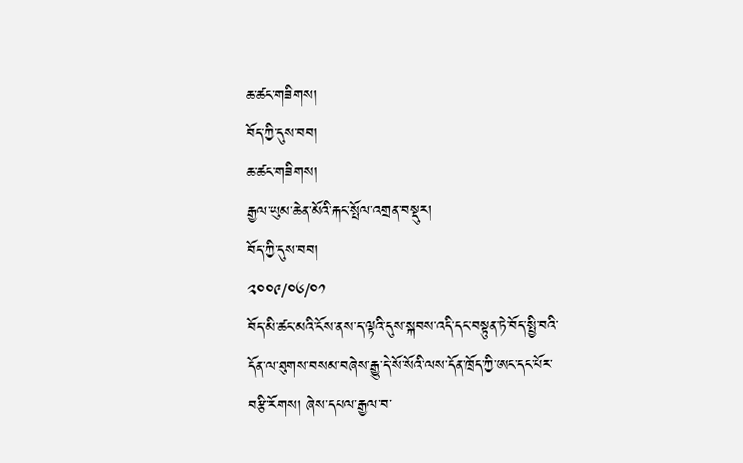ཆ་ཚང་གཟིགས།
བོད་ཀྱི་དུས་བབ།
ཆ་ཚང་གཟིགས།
རྒྱལ་ཡུམ་ཆེན་མོའི་རྐང་སྤོལ་འགྲན་བསྡུར།
བོད་ཀྱི་དུས་བབ།
༢༠༠༩/༠༦/༠༡
བོད་མི་ཚང་མའི་ངོས་ནས་ད་ལྟའི་དུས་སྐབས་འདི་དང་བསྟུན་ཏེ་བོད་སྤྱི་བའི་དོན་ལ་ཐུགས་བསམ་བཞེས་རྒྱུ་དེ་སོ་སོའི་ལས་དོན་ཁྲོད་ཀྱི་ཨང་དང་པོར་བརྩི་རོགས། ཞེས་དཔལ་རྒྱལ་བ་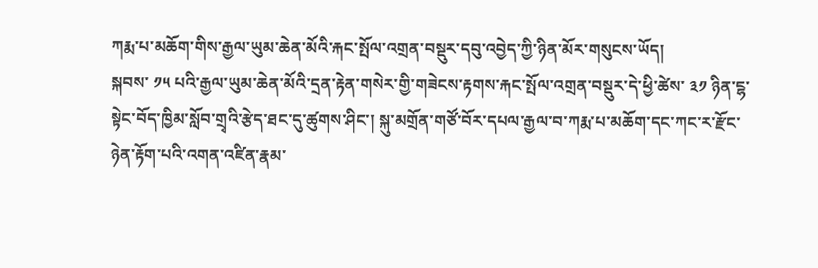ཀརྨ་པ་མཆོག་གིས་རྒྱལ་ཡུམ་ཆེན་མོའི་རྐང་སྤོལ་འགྲན་བསྡུར་དབུ་འབྱེད་ཀྱི་ཉིན་མོར་གསུངས་ཡོད།
སྐབས་ ༡༥ པའི་རྒྱལ་ཡུམ་ཆེན་མོའི་དྲན་རྟེན་གསེར་གྱི་གཟེངས་རྟགས་རྐང་སྤོལ་འགྲན་བསྡུར་དེ་ཕྱི་ཚེས་ ༣༡ ཉིན་ངྷ་སྟེང་བོད་ཁྱིམ་སློབ་གྲྭའི་རྩེད་ཐང་དུ་ཚུགས་ཤིང་། སྐུ་མགྲོན་གཙོ་བོར་དཔལ་རྒྱལ་བ་ཀརྨ་པ་མཆོག་དང་ཀང་ར་རྫོང་ཉེན་རྟོག་པའི་འགན་འཛིན་རྣམ་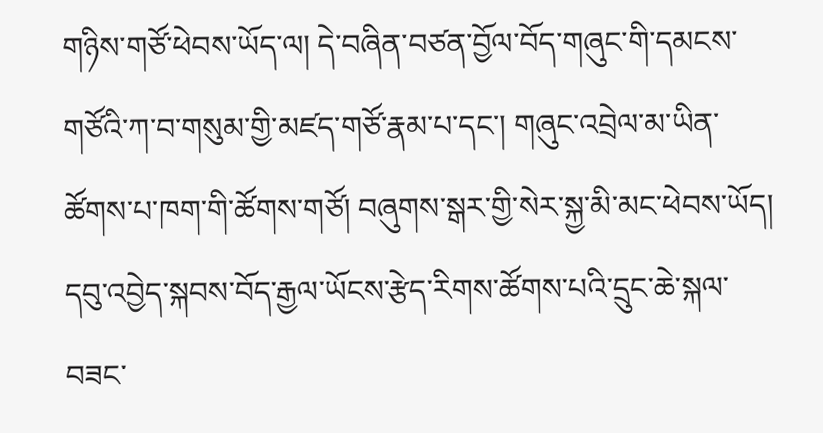གཉིས་གཙོ་ཕེབས་ཡོད་ལ། དེ་བཞིན་བཙན་བྱོལ་བོད་གཞུང་གི་དམངས་གཙོའི་ཀ་བ་གསུམ་གྱི་མཛད་གཙོ་རྣམ་པ་དང་། གཞུང་འབྲེལ་མ་ཡིན་ཚོགས་པ་ཁག་གི་ཚོགས་གཙོ། བཞུགས་སྒར་གྱི་སེར་སྐྱ་མི་མང་ཕེབས་ཡོད།
དབུ་འབྱེད་སྐབས་བོད་རྒྱལ་ཡོངས་རྩེད་རིགས་ཚོགས་པའི་དྲུང་ཆེ་སྐལ་བཟང་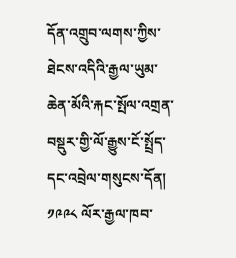དོན་འགྲུབ་ལགས་ཀྱིས་ཐེངས་འདིའི་རྒྱལ་ཡུམ་ཆེན་མོའི་རྐང་སྤོལ་འགྲན་བསྡུར་གྱི་ལོ་རྒྱུས་ངོ་སྤྲོད་དང་འབྲེལ་གསུངས་དོན། ༡༩༩༨ ལོར་རྒྱལ་ཁབ་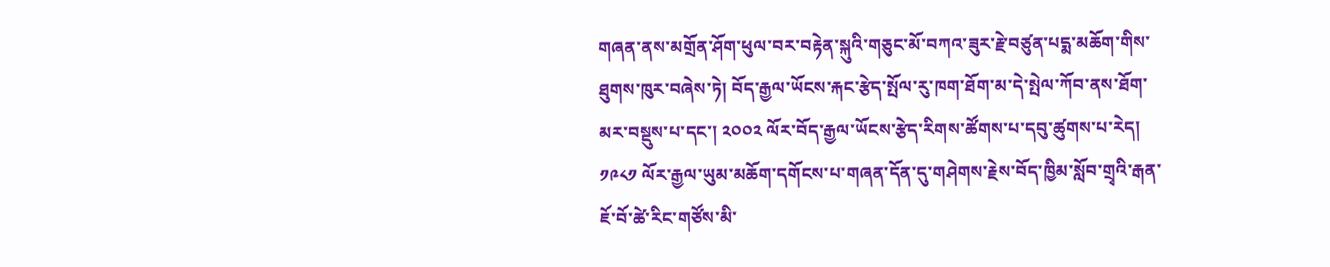གཞན་ནས་མགྲོན་ཤོག་ཕུལ་བར་བརྟེན་སྐུའི་གཅུང་མོ་བཀའ་ཟུར་རྗེ་བཙུན་པདྨ་མཆོག་གིས་ཐུགས་ཁུར་བཞེས་ཏེ། བོད་རྒྱལ་ཡོངས་རྐང་རྩེད་སྤོལ་རུ་ཁག་ཐོག་མ་དེ་སྤེལ་ཀོབ་ནས་ཐོག་མར་བསྡུས་པ་དང་། ༢༠༠༢ ལོར་བོད་རྒྱལ་ཡོངས་རྩེད་རིགས་ཚོགས་པ་དབུ་ཚུགས་པ་རེད། ༡༩༨༡ ལོར་རྒྱལ་ཡུམ་མཆོག་དགོངས་པ་གཞན་དོན་དུ་གཤེགས་རྗེས་བོད་ཁྱིམ་སློབ་གྲྭའི་རྒན་ཇོ་བོ་ཚེ་རིང་གཙོས་མི་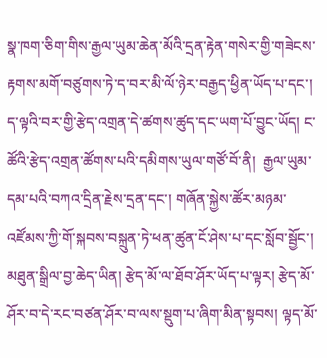སྣ་ཁག་ཅིག་གིས་རྒྱལ་ཡུམ་ཆེན་མོའི་དྲན་རྟེན་གསེར་གྱི་གཟེངས་རྟགས་མགོ་བཙུགས་ཏེ་ད་བར་མི་ལོ་ཉེར་བརྒྱད་ཕྱིན་ཡོད་པ་དང་། ད་ལྟའི་བར་གྱི་རྩེད་འགྲན་དེ་ཚགས་ཚུད་དང་ཡག་པོ་བྱུང་ཡོད། ང་ཚོའི་རྩེད་འགྲན་ཚོགས་པའི་དམིགས་ཡུལ་གཙོ་བོ་ནི།  རྒྱལ་ཡུམ་དམ་པའི་བཀའ་དྲིན་རྗེས་དྲན་དང་། གཞོན་སྐྱེས་ཚོར་མཉམ་འཛོམས་ཀྱི་གོ་སྐབས་བསྐྲུན་ཏེ་ཕན་ཚུན་ངོ་ཤེས་པ་དང་སློབ་སྦྱོང་། མཐུན་སྒྲིལ་བྱ་ཆེད་ཡིན། རྩེད་མོ་ལ་ཐོབ་ཤོར་ཡོད་པ་ལྟར། རྩེད་མོ་ཤོར་བ་དེ་རང་བཙན་ཤོར་བ་ལས་སྡུག་པ་ཞིག་མིན་སྟབས། ལྟད་མོ་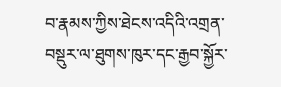བ་རྣམས་ཀྱིས་ཐེངས་འདིའི་འགྲན་བསྡུར་ལ་ཐུགས་ཁུར་དང་རྒྱབ་སྐྱོར་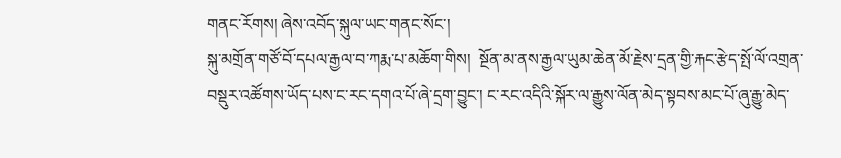གནང་རོགས། ཞེས་འབོད་སྐུལ་ཡང་གནང་སོང་།
སྐུ་མགྲོན་གཙོ་བོ་དཔལ་རྒྱལ་བ་ཀརྨ་པ་མཆོག་གིས།  སྔོན་མ་ནས་རྒྱལ་ཡུམ་ཆེན་མོ་རྗེས་དྲན་གྱི་རྐང་རྩེད་སྤོ་ལོ་འགྲན་བསྡུར་འཚོགས་ཡོད་པས་ང་རང་དགའ་པོ་ཞེ་དྲག་བྱུང་། ང་རང་འདིའི་སྐོར་ལ་རྒྱུས་ལོན་མེད་སྟབས་མང་པོ་ཞུ་རྒྱུ་མེད་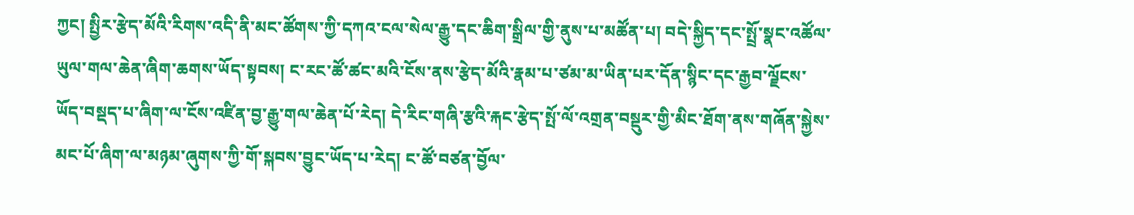ཀྱང། སྤྱིར་རྩེད་མོའི་རིགས་འདི་ནི་མང་ཚོགས་ཀྱི་དཀའ་ངལ་སེལ་རྒྱུ་དང་ཆིག་སྒྲིལ་གྱི་ནུས་པ་མཚོན་པ། བདེ་སྐྱིད་དང་སྤྲོ་སྣང་འཚོལ་ཡུལ་གལ་ཆེན་ཞིག་ཆགས་ཡོད་སྟབས། ང་རང་ཚོ་ཚང་མའི་ངོས་ནས་རྩེད་མོའི་རྣམ་པ་ཙམ་མ་ཡིན་པར་དོན་སྙིང་དང་རྒྱབ་ལྗོངས་ཡོད་བསྡད་པ་ཞིག་ལ་ངོས་འཛིན་བྱ་རྒྱུ་གལ་ཆེན་པོ་རེད། དེ་རིང་གཞི་རྩའི་རྐང་རྩེད་སྤོ་ལོ་འགྲན་བསྡུར་གྱི་མིང་ཐོག་ནས་གཞོན་སྐྱེས་མང་པོ་ཞིག་ལ་མཉམ་ཞུགས་ཀྱི་གོ་སྐབས་བྱུང་ཡོད་པ་རེད། ང་ཚོ་བཙན་བྱོལ་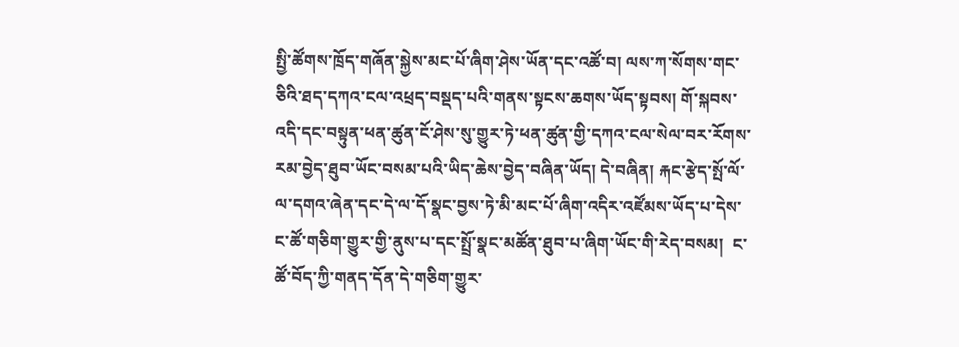སྤྱི་ཚོགས་ཁྲོད་གཞོན་སྐྱེས་མང་པོ་ཞིག་ཤེས་ཡོན་དང་འཚོ་བ། ལས་ཀ་སོགས་གང་ཅིའི་ཐད་དཀའ་ངལ་འཕྲད་བསྡད་པའི་གནས་སྟངས་ཆགས་ཡོད་སྟབས། གོ་སྐབས་འདི་དང་བསྟུན་ཕན་ཚུན་ངོ་ཤེས་སུ་གྱུར་ཏེ་ཕན་ཚུན་གྱི་དཀའ་ངལ་སེལ་བར་རོགས་རམ་བྱེད་ཐུབ་ཡོང་བསམ་པའི་ཡིད་ཆེས་བྱེད་བཞིན་ཡོད། དེ་བཞིན། རྐང་རྩེད་སྤོ་ལོ་ལ་དགའ་ཞེན་དང་དེ་ལ་དོ་སྣང་བྱས་ཏེ་མི་མང་པོ་ཞིག་འདིར་འཛོམས་ཡོད་པ་དེས་ང་ཚོ་གཅིག་གྱུར་གྱི་ནུས་པ་དང་སྤྲོ་སྣང་མཚོན་ཐུབ་པ་ཞིག་ཡོང་གི་རེད་བསམ།  ང་ཚོ་བོད་ཀྱི་གནད་དོན་དེ་གཅིག་གྱུར་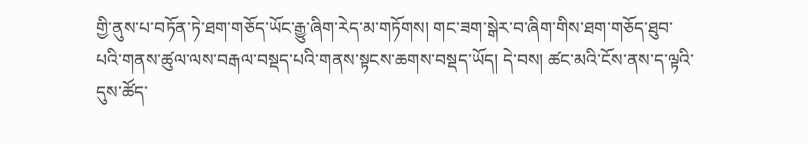གྱི་ནུས་པ་བཏོན་ཏེ་ཐག་གཅོད་ཡོང་རྒྱུ་ཞིག་རེད་མ་གཏོགས། གང་ཟག་སྒེར་བ་ཞིག་གིས་ཐག་གཅོད་ཐུབ་པའི་གནས་ཚུལ་ལས་བརྒལ་བསྡད་པའི་གནས་སྟངས་ཆགས་བསྡད་ཡོད། དེ་བས། ཚང་མའི་ངོས་ནས་ད་ལྟའི་དུས་ཚོད་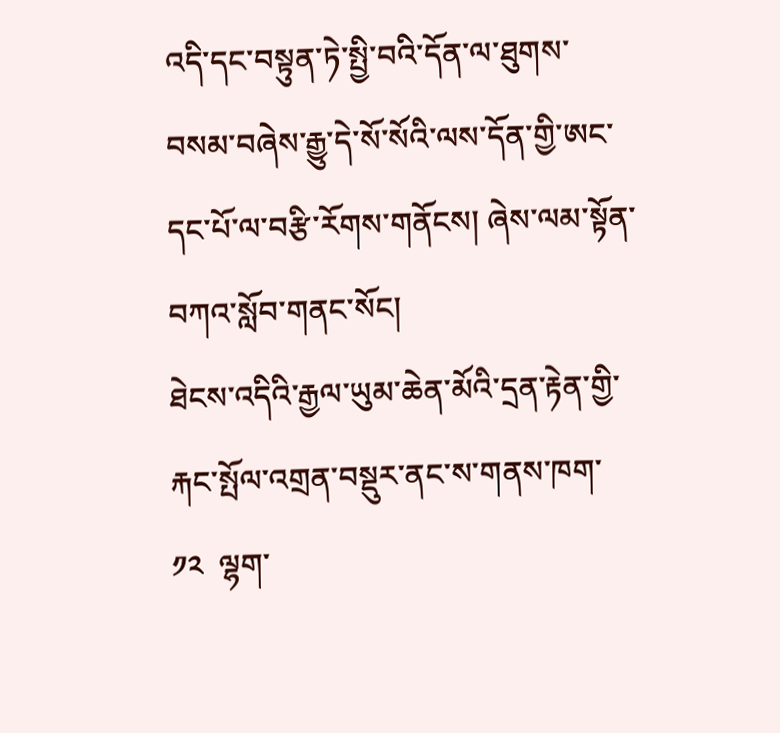འདི་དང་བསྟུན་ཏེ་སྤྱི་བའི་དོན་ལ་ཐུགས་བསམ་བཞེས་རྒྱུ་དེ་སོ་སོའི་ལས་དོན་གྱི་ཨང་དང་པོ་ལ་བརྩི་རོགས་གནོངས། ཞེས་ལམ་སྟོན་བཀའ་སློབ་གནང་སོང།
ཐེངས་འདིའི་རྒྱལ་ཡུམ་ཆེན་མོའི་དྲན་རྟེན་གྱི་རྐང་སྤོལ་འགྲན་བསྡུར་ནང་ས་གནས་ཁག་ ༡༢  ལྷག་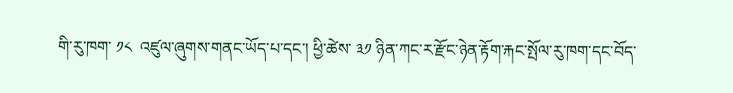གི་རུ་ཁག་ ༡༨  འཛུལ་ཞུགས་གནང་ཡོད་པ་དང་། ཕྱི་ཚེས་ ༣༡ ཉིན་ཀང་ར་རྫོང་ཉེན་རྟོག་རྐང་སྤོལ་རུ་ཁག་དང་བོད་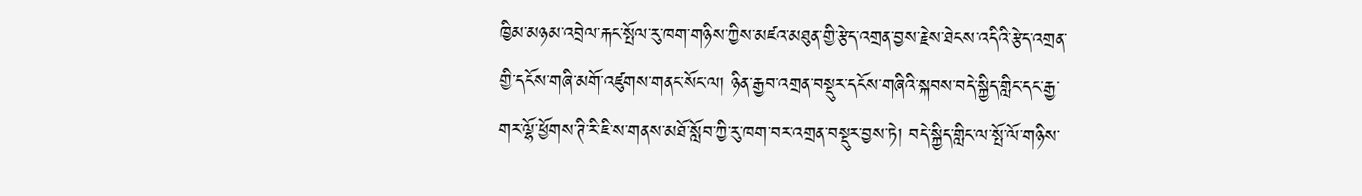ཁྱིམ་མཉམ་འབྲེལ་རྐང་སྤོལ་རུ་ཁག་གཉིས་ཀྱིས་མཛའ་མཐུན་གྱི་རྩེད་འགྲན་བྱས་རྗེས་ཐེངས་འདིའི་རྩེད་འགྲན་གྱི་དངོས་གཞི་མགོ་འཛུགས་གནང་སོང་ལ། ཉིན་རྒྱབ་འགྲན་བསྡུར་དངོས་གཞིའི་སྐབས་བདེ་སྐྱིད་གླིང་དང་རྒྱ་གར་ལྷོ་ཕྱོགས་ཊི་རི་ཇི་ས་གནས་མཐོ་སློབ་ཀྱི་རུ་ཁག་བར་འགྲན་བསྡུར་བྱས་ཏེ། བདེ་སྐྱིད་གླིང་ལ་སྤོ་ལོ་གཉིས་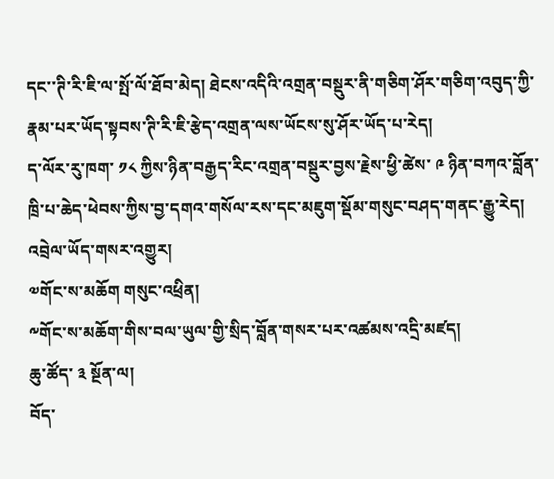དང་་ཊི་རི་ཇི་ལ་སྤོ་ལོ་ཐོབ་མེད། ཐེངས་འདིའི་འགྲན་བསྡུར་ནི་གཅིག་ཤོར་གཅིག་འབུད་ཀྱི་རྣམ་པར་ཡོད་སྟབས་ཊི་རི་ཇི་རྩེད་འགྲན་ལས་ཡོངས་སུ་ཤོར་ཡོད་པ་རེད།
ད་ལོར་རུ་ཁག་ ༡༨ ཀྱིས་ཉིན་བརྒྱད་རིང་འགྲན་བསྡུར་བྱས་རྗེས་ཕྱི་ཚེས་ ༩ ཉིན་བཀའ་བློན་ཁྲི་པ་ཆེད་ཕེབས་ཀྱིས་བྱ་དགའ་གསོལ་རས་དང་མཇུག་སྡོམ་གསུང་བཤད་གནང་རྒྱུ་རེད།
འབྲེལ་ཡོད་གསར་འགྱུར།
༧གོང་ས་མཆོག གསུང་འཕྲིན།
༸གོང་ས་མཆོག་གིས་བལ་ཡུལ་གྱི་སྲིད་བློན་གསར་པར་འཚམས་འདྲི་མཛད།
ཆུ་ཚོད་ ༣ སྔོན་ལ།
བོད་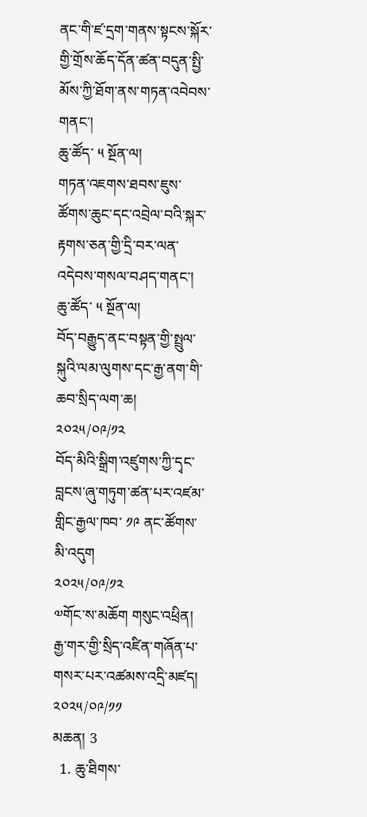ནང་གི་ཛ་དྲག་གནས་སྟངས་སྐོར་གྱི་གྲོས་ཆོད་དོན་ཚན་བདུན་སྤྱི་མོས་ཀྱི་ཐོག་ནས་གཏན་འབེབས་གནང་།
ཆུ་ཚོད་ ༥ སྔོན་ལ།
གཏན་འཇགས་ཐབས་ཇུས་ཚོགས་ཆུང་དང་འབྲེལ་བའི་སྐར་རྟགས་ཅན་གྱི་དྲི་བར་ལན་འདེབས་གསལ་བཤད་གནང་།
ཆུ་ཚོད་ ༥ སྔོན་ལ།
བོད་བརྒྱུད་ནང་བསྟན་གྱི་སྤྲུལ་སྐུའི་ལམ་ལུགས་དང་རྒྱ་ནག་གི་ཆབ་སྲིད་ལག་ཆ།
༢༠༢༥/༠༩/༡༢
བོད་མིའི་སྒྲིག་འཛུགས་ཀྱི་དྭང་བླངས་ཞུ་གཏུག་ཚན་པར་འཛམ་གླིང་རྒྱལ་ཁབ་ ༡༩ ནང་ཚོགས་མི་འདུག
༢༠༢༥/༠༩/༡༢
༧གོང་ས་མཆོག གསུང་འཕྲིན།
རྒྱ་གར་གྱི་སྲིད་འཛིན་གཞོན་པ་གསར་པར་འཚམས་འདྲི་མཛད།
༢༠༢༥/༠༩/༡༡
མཆན། 3
  1. ཆུ་ཐིགས་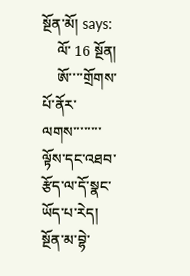སྔོན་མོ། says:
    ལོ་ 16 སྔོན།
    ཨོ་་་་གྲོགས་པོ་ནོར་ལགས་་་་་་་་ལྟོས་དང་འཐབ་རྩོད་ལ་དོ་སྣང་ཡོད་པ་རེད། སྔོན་མ་བྷེ་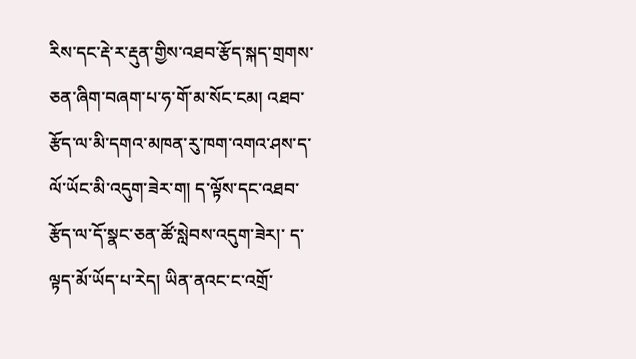རིས་དང་རྡེ་ར་རྡུན་གྱིས་འཐབ་རྩོད་སྐད་གྲགས་ཅན་ཞིག་བཞག་པ་ཧ་གོ་མ་སོང་ངམ། འཐབ་རྩོད་ལ་མི་དགའ་མཁན་རུ་ཁག་འགའ་ཤས་ད་ལོ་ཡོང་མི་འདུག་ཟེར་ག། ད་ལྟོས་དང་འཐབ་རྩོད་ལ་དོ་སྣང་ཅན་ཚོ་སླེབས་འདུག་ཟེར།་ ད་ལྟད་མོ་ཡོད་པ་རེད། ཡིན་ནའང་ང་འགྲོ་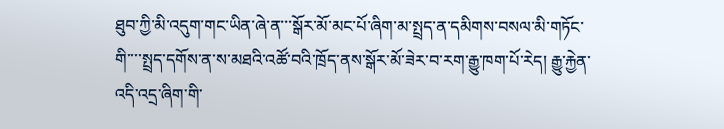ཐུབ་ཀྱི་མི་འདུག་གང་ཡིན་ཞེ་ན་་་སྒོར་མོ་མང་པོ་ཞིག་མ་སྤྲད་ན་དམིགས་བསལ་མི་གཏོང་གི་་་་སྤྲད་དགོས་ན་ས་མཐའི་འཚོ་བའི་ཁྲོད་ནས་སྒོར་མོ་ཟེར་བ་རག་རྒྱུ་ཁག་པོ་རེད། རྒྱུ་རྐྱེན་འདི་འདྲ་ཞིག་གི་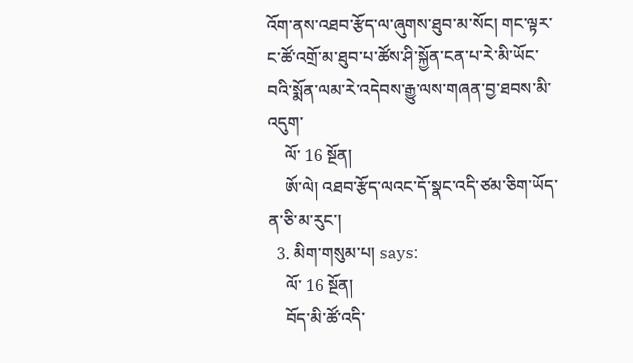འོག་ནས་འཐབ་རྩོད་ལ་ཞུགས་ཐུབ་མ་སོང། གང་ལྟར་ང་ཚོ་འགྲོ་མ་ཐུབ་པ་ཚོས་ཤི་སྐྱོན་ངན་པ་རེ་མི་ཡོང་བའི་སྨོན་ལམ་རེ་འདེབས་རྒྱུ་ལས་གཞན་བྱ་ཐབས་མི་འདུག་
    ལོ་ 16 སྔོན།
    ཨོ་ལེ། འཐབ་རྩོད་ལའང་དོ་སྣང་འདི་ཙམ་ཅིག་ཡོད་ན་ཅི་མ་རུང་།
  3. མིག་གསུམ་པ། says:
    ལོ་ 16 སྔོན།
    བོད་མི་ཚོ་འདི་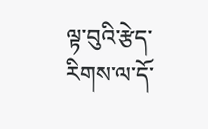ལྟ་བུའི་རྩེད་རིགས་ལ་དོ་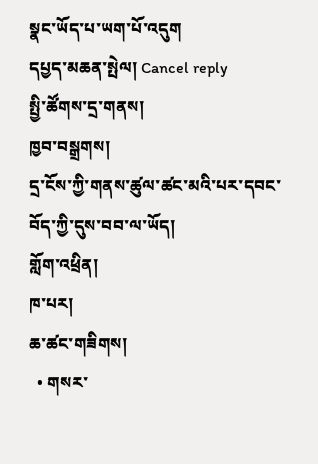སྣང་ཡོད་པ་ཡག་པོ་འདུག
དཔྱད་མཆན་སྤེལ། Cancel reply
སྤྱི་ཚོགས་དྲ་གནས།
ཁྱབ་བསྒྲགས།
དྲ་ངོས་ཀྱི་གནས་ཚུལ་ཚང་མའི་པར་དབང་བོད་ཀྱི་དུས་བབ་ལ་ཡོད།
གློག་འཕྲིན།
ཁ་པར།
ཆ་ཚང་གཟིགས།
  • གསར་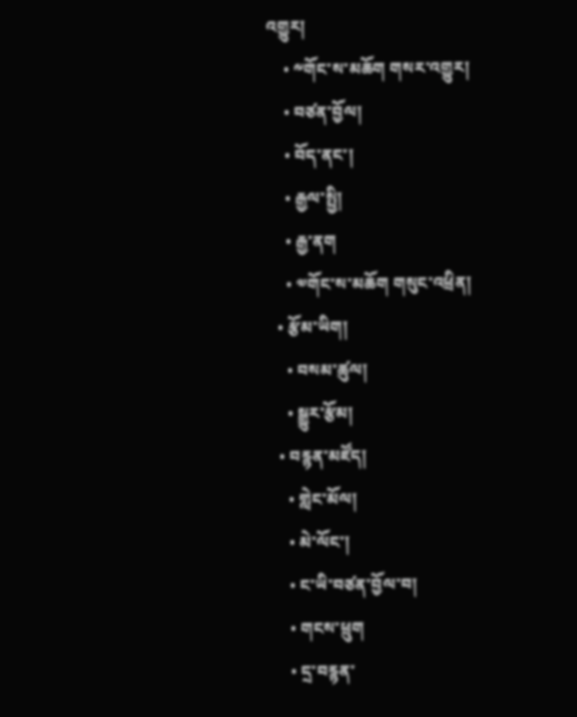འགྱུར།
    • ༸གོང་ས་མཆོག གསར་འགྱུར།
    • བཙན་བྱོལ།
    • བོད་ནང་།
    • རྒྱལ་སྤྱི།
    • རྒྱ་ནག
    • ༧གོང་ས་མཆོག གསུང་འཕྲིན།
  • རྩོམ་ཡིག།
    • བསམ་ཚུལ།
    • སྒྱུར་རྩོམ།
  • བརྙན་མཛོད།
    • གླེང་མོལ།
    • མེ་ལོང་།
    • ང་ཡི་བཙན་བྱོལ་བ།
    • གངས་ཕྲུག
    • དྲ་བརྙན་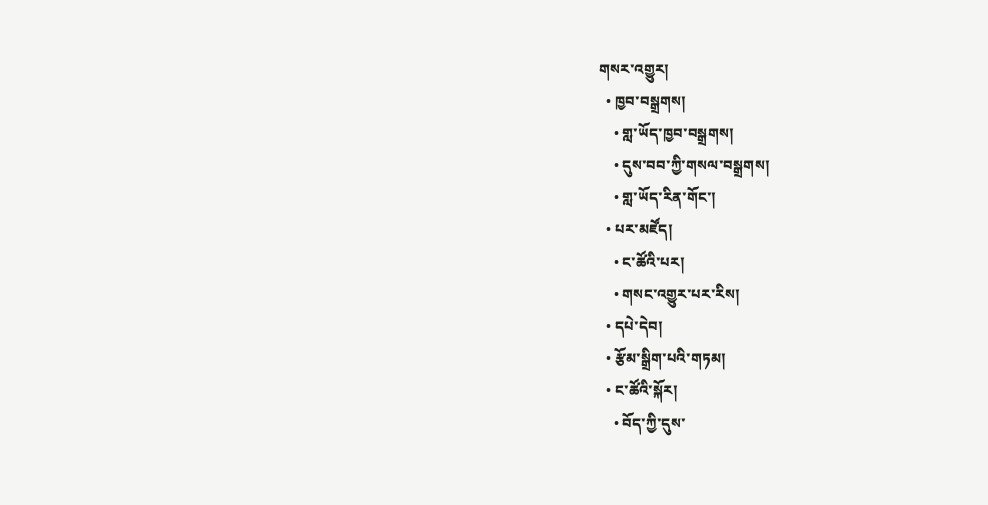གསར་འགྱུར།
  • ཁྱབ་བསྒྲགས།
    • གླ་ཡོད་ཁྱབ་བསྒྲགས།
    • དུས་བབ་ཀྱི་གསལ་བསྒྲགས།
    • གླ་ཡོད་རིན་གོང་།
  • པར་མཛོད།
    • ང་ཚོའི་པར།
    • གསང་འགྱུར་པར་རིས།
  • དཔེ་དེབ།
  • རྩོམ་སྒྲིག་པའི་གཏམ།
  • ང་ཚོའི་སྐོར།
    • བོད་ཀྱི་དུས་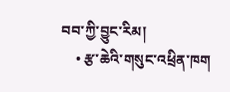བབ་ཀྱི་བྱུང་རིམ།
    • རྩ་ཆེའི་གསུང་འཕྲིན་ཁག